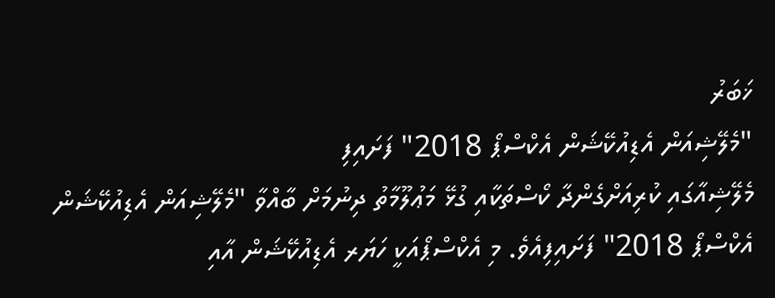ޚަބަރު
"މެލޭޝިއަން އެޑިއުކޭޝަން އެކްސްޕޯ 2018" ފަށައިފި
މެލޭޝިއާގައި ކުރިއަށްގެންދާ ކޯސްތަކާއި ގުޅޭ މަޢުލޫމާތު ދިނުމަށް ބާއްވާ "މެލޭޝިއަން އެޑިއުކޭޝަން އެކްސްޕޯ 2018" ފަށައިފިއެވެ. މި އެކްސްޕޯއަކީ ހަޔަރ އެޑިއުކޭޝަން އާއި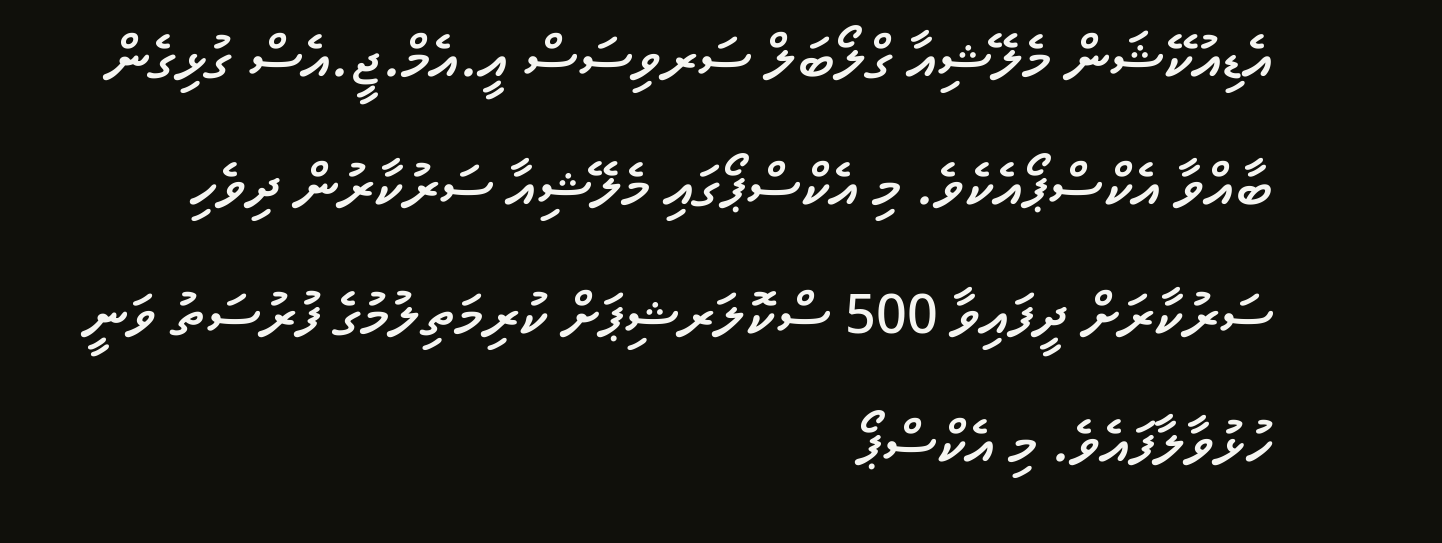އެޑިއުކޭޝަން މެލޭޝިއާ ގްލޯބަލް ސަރވިސަސް އީ.އެމް.ޖީ.އެސް ގުޅިގެން ބާއްވާ އެކްސްޕޯއެކެވެ. މި އެކްސްޕޯގައި މެލޭޝިއާ ސަރުކާރުން ދިވެހި ސަރުކާރަށް ދީފައިވާ 500 ސްކޮލަރޝިޕަށް ކުރިމަތިލުމުގެ ފުރުސަތު ވަނީ ހުޅުވާލާފައެވެ. މި އެކްސްޕޯ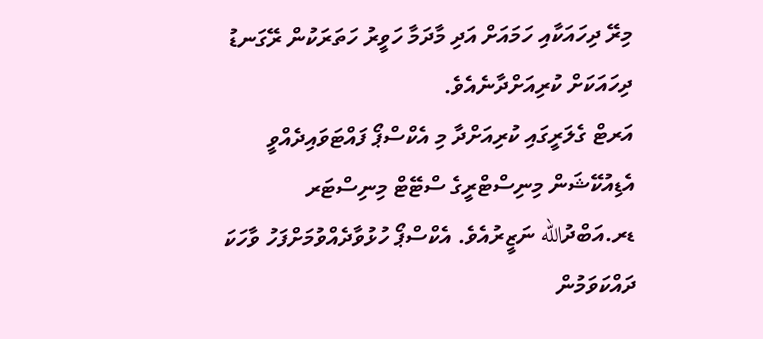މިރޭ ދިހައަކާއި ހަމައަށް އަދި މާދަމާ ހަވީރު ހަތަރަކުން ރޭގަނޑު ދިހައަކަށް ކުރިއަށްދާނެއެވެ.
އަރޓް ގެލަރީގައި ކުރިއަށްދާ މި އެކްސްޕޯ ފައްޓަވައިދެއްވީ އެޑިއުކޭޝަން މިނިސްޓްރީގެ ސްޓޭޓް މިނިސްޓަރ ޑރ.އަބްދުالله ނަޒީރުއެވެ. އެކްސްޕޯ ހުޅުވާދެއްވުމަށްފަހު ވާހަކަ ދައްކަވަމުން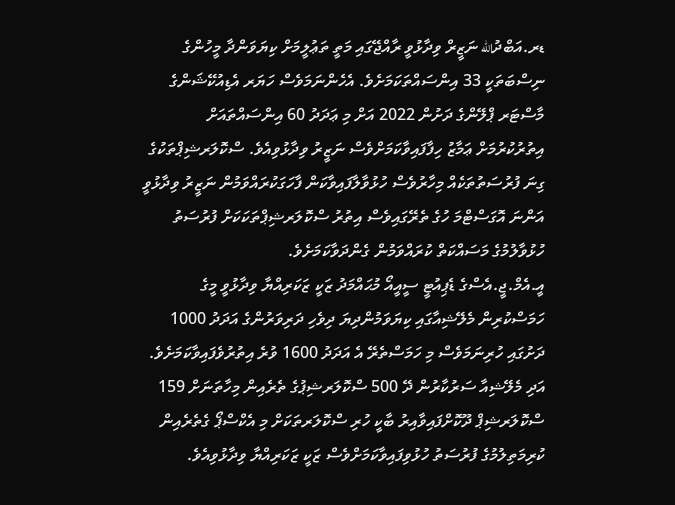ޑރ.އަބްދުالله ނަޒީރް ވިދާޅުވީ ރާއްޖޭގައި މަތީ ތަޢުލީމަށް ކިޔަވަންދާ މީހުންގެ ނިސްބަތަކީ 33 އިންސައްތަކަމަށެވެ. އެހެންނަމަވެސް ހަޔަރ އެޑިއުކޭޝަންގެ މާސްޓަރ ޕްލޭންގެ ދަށުން 2022 އަށް މި ޢަދަދު 60 އިންސައްތައަށް އިތުރުކުރުމަށް ޢަމާޒު ހިފާފައިވާކަމަށްވެސް ނަޒީރު ވިދާޅުވިއެވެ. ސްކޮލަރޝިޕްތަކުގެ ގިނަ ފުރުސަތުތަކެއް މިހާރުވެސް ހުޅުވާލާފައިވާކަން ފާހަގަކުރައްވަމުން ނަޒީރު ވިދާޅުވީ އަންނަ އޮގަސްޓްމަ ހުގެ ތެރޭގައިވެސް އިތުރު ސްކޮލަރޝިޕްތަކަކަށް ފުރުސަތު ހުޅުވާލުމުގެ މަސައްކަތް ކުރައްވަމުން ގެންދަވާކަމަށެވެ.
އީ.އެމް.ޖީ.އެސްގެ ޑެޕިއުޓީ ސީއީއޯ މުޙައްމަދު ޒަކީ ޒަކަރިއްޔާ ވިދާޅުވީ މީގެ ހަމަސްކުރިން މެލޭޝިއާގައި ކިޔަވަމުންދިޔަ ދިވެހި ދަރިވަރުންގެ އަދަދު 1000 ދަށުގައި ހުރިނަމަވެސް މި ހަމަސްތެރޭ އެ އަދަދު 1600 ވުރެ އިތުރުވެފައިވާކަމަށެވެ. އަދި މެލޭޝިއާ ސަރުކާރުން ދޭ 500 ސްކޮލަރޝިޕުގެ ތެރެއިން މިހާތަނަށް 159 ސްކޮލަރޝިޕް ދޫކޮށްފައިވާއިރު ބާކީ ހުރި ސްކޮލަރތަކަށް މި އެކްސްޕޯ ގެތެރެއިން ކުރިމަތިލުމުގެ ފުރުސަތު ހުޅުވިފައިވާކަމަށްވެސް ޒަކީ ޒަކަރިއްޔާ ވިދާޅުވިއެވެ.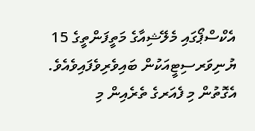އެކްސްޕޯގައި މެލޭޝިއާގެ މަތީފަންތީގެ 15 ޔުނިވަރސިޓީއަކުން ބައިވެރިވެފައިވެއެވެ. އެގޮތުން މި ފެއަރގެ ތެރެއިން މި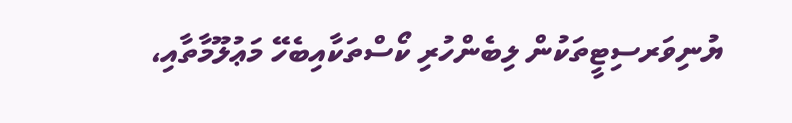ޔުނިވަރސިޓީތަކުން ލިބެންހުރި ކޯސްތަކާއިބެހޭ މަޢުލޫމާތާއި،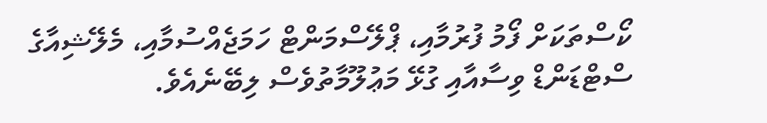ކޯސްތަކަށް ފޯމު ފުރުމާއި، ޕްލޭސްމަންޓް ހަމަޖެއްސުމާއި، މެލޭޝިއާގެ ސްޓްޑަންޑް ވިސާއާއި ގުޅޭ މަޢުލޫމާތުވެސް ލިބޭނެއެވެ.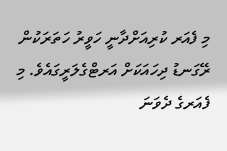މި ފެއަރ ކުރިއަށްދާނީ ހަވީރު ހަތަރަކުން ރޭގަނޑު ދިހައަކަށް އަރޓްގެލަރީގައެވެ. މި ފެއަރގެ ދެވަނަ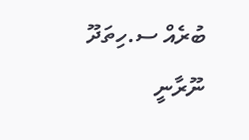ބުރެއް ސ.ހިތަދޫ ނޫރާނީ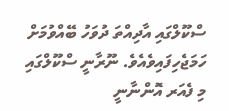ސްކޫލްގައި އާދިއްތަ ދުވަހު ބޭއްވުމަށް ހަމަޖެހިފައިވެއެވެ. ނޫރާނީ ސްކޫލްގައި މި ފެއަރ އޮންނާނީ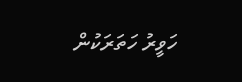ހަވީރު ހަތަރަކުން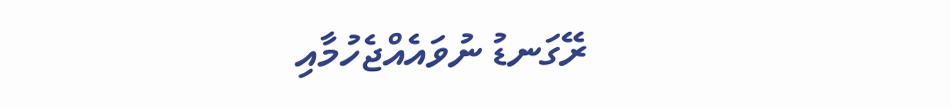ރޭގަނޑު ނުވައެއްޖެހުމާއި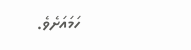ހަމައަށެވެ.